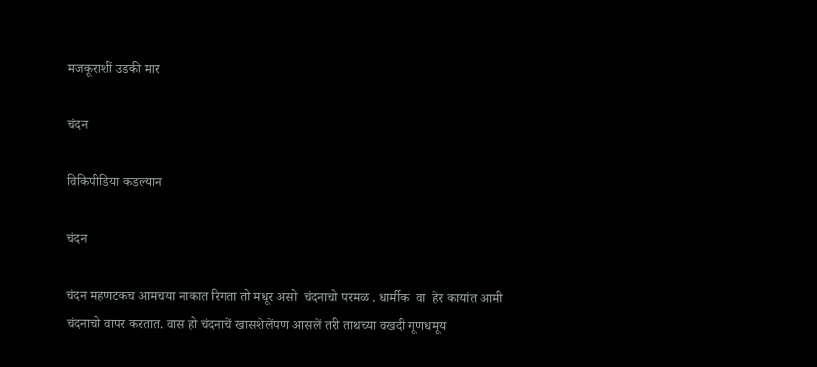मजकूराशीं उडकी मार

चंदन

विकिपीडिया कडल्यान

चंदन

चंदन महणटकच आमचया नाकात रिगता तो मधूर असो  चंदनाचो परमळ . धार्मीक  वा  हेर कायांत आमी चंदनाचो वापर करतात. वास हो चंदनाचें खासशेलेंपण आसलें तरी ताथच्या वखदी गूणधमूय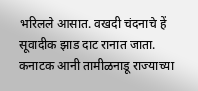भरिलले आसात. वखदी चंदनाचे हें  सूवादीक झाड दाट रानात जाता. कनाटक आनी तामीळनाडू राज्याच्या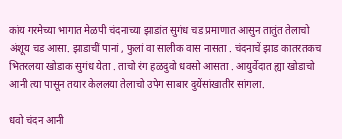कांय गरमेच्या भागात मेळपी चंदनाच्या झाडांत सुगंध चड प्रमाणात आसुन तातुंत तेलाचो अंशूय चड आसा. झाडाचीं पानां , फुलां वा सालीक वास नासता . चंदनाचें झाड कातरतकच भितरलया खोडाक सुगंध येता . ताचो रंग हळदुवो धवसो आसता . आयुर्वेदात ह्या खोडाचो आनी त्या पासून तयार केललया तेलाचो उपेग साबार दुयेंसांखातीर सांगला.

धवो चंदन आनी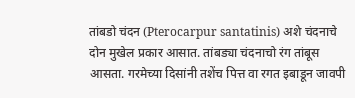तांबडो चंदन (Pterocarpur santatinis) अशे चंदनाचे दोन मुखेल प्रकार आसात. तांबड्या चंदनाचो रंग तांबूस आसता. गरमेच्या दिसांनी तशेंच पित्त वा रगत इबाडून जावपी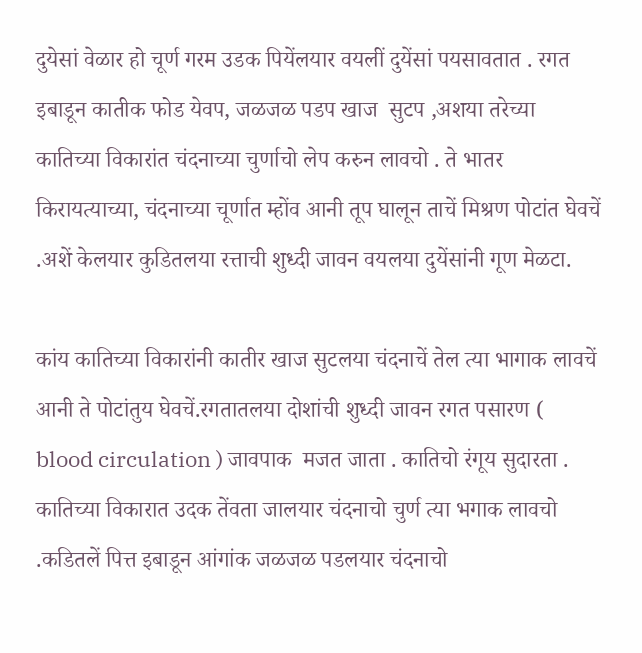दुयेसां वेळार हो चूर्ण गरम उडक पियेंलयार वयलीं दुयेंसां पयसावतात . रगत इबाडून कातीक फोड येवप, जळजळ पडप खाज  सुटप ,अशया तरेच्या कातिच्या विकारांत चंदनाच्या चुर्णाचो लेप करुन लावचो . ते भातर किरायत्याच्या, चंदनाच्या चूर्णात म्होंव आनी तूप घालून ताचें मिश्रण पोटांत घेवचें .अशें केलयार कुडितलया रत्ताची शुध्दी जावन वयलया दुयेंसांनी गूण मेळटा.

कांय कातिच्या विकारांनी कातीर खाज सुटलया चंदनाचें तेल त्या भागाक लावचें आनी ते पोटांतुय घेवचें.रगतातलया दोशांची शुध्दी जावन रगत पसारण ( blood circulation ) जावपाक  मजत जाता . कातिचो रंगूय सुदारता . कातिच्या विकारात उदक तेंवता जालयार चंदनाचो चुर्ण त्या भगाक लावचो .कडितलें पित्त इबाडून आंगांक जळजळ पडलयार चंदनाचो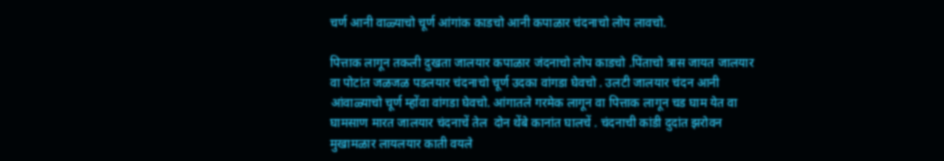चर्ण आनी वाळ्याचो चूर्ण आंगांक काडचो आनी कपाळार चंदनाचो लोप लावचो.

पित्ताक लागून तकली दुखता जालयार कपाळार जंदनाचो लोप काडचो .पिंताचो त्रास जायत जालयार वा पोटांत जळजळ पडलयार चंदनाचो चूर्ण उदका वांगडा घेवचो . उलटी जालयार चंदन आनी  आंवाळ्याचो चूर्ण म्होंवा वांगडा घेवचो. आंगातले गरमेक लागून वा पित्ताक लागून चड घाम येत वा घामसाण मारत जालयार चंदनाचें तेल  दोन थेंबे कानांत घालचें . चंदनाची कांडी दुदांत झरोवन मुखामळार लायलयार काती वयले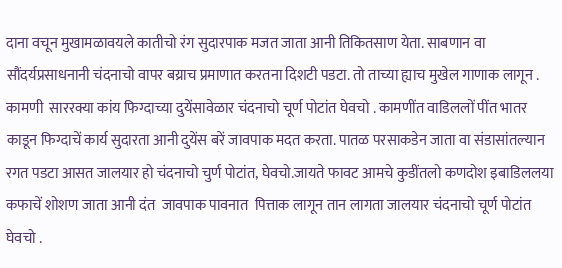दाना वचून मुखामळावयले कातीचो रंग सुदारपाक मजत जाता आनी तिकितसाण येता. साबणान वा सौंदर्यप्रसाधनानी चंदनाचो वापर बय्राच प्रमाणात करतना दिशटी पडटा. तो ताच्या ह्याच मुखेल गाणाक लागून . कामणी  साररक्या कांय फिग्दाच्या दुयेंसावेळार चंदनाचो चूर्ण पोटांत घेवचो . कामणींत वाडिललों पींत भातर काडून फिग्दाचें कार्य सुदारता आनी दुयेंस बरें जावपाक मदत करता. पातळ परसाकडेन जाता वा संडासांतल्यान रगत पडटा आसत जालयार हो चंदनाचो चुर्ण पोटांत, घेवचो.जायते फावट आमचे कुडींतलो कणदोश इबाडिललया कफाचें शोशण जाता आनी दंत  जावपाक पावनात  पित्ताक लागून तान लागता जालयार चंदनाचो चूर्ण पोटांत घेवचो .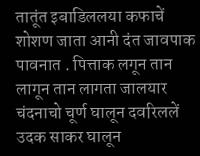तातूंत इबाडिललया कफाचें शोशण जाता आनी दंत जावपाक पावनात . पित्ताक लगून तान लागून तान लागता जालयार चंदनाचो चूर्ण घालून दवरिललें उदक साकर घालून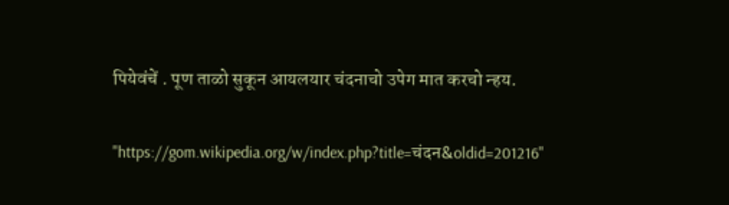पियेवंचें . पूण ताळो सुकून आयलयार चंदनाचो उपेग मात करचो न्हय.

"https://gom.wikipedia.org/w/index.php?title=चंदन&oldid=201216"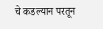चे कडल्यान परतून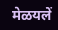मेळयलें